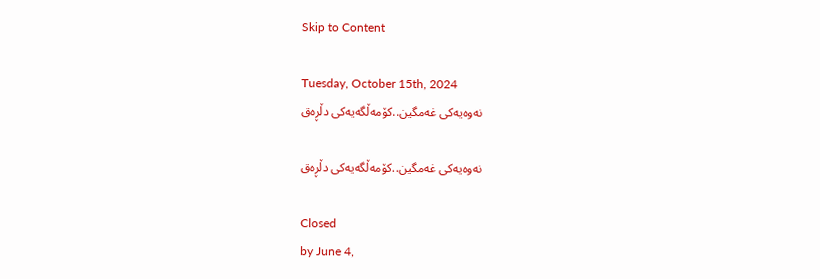Skip to Content

Tuesday, October 15th, 2024
نه‌وه‌یه‌كی غه‌مگین..كۆمه‌ڵگه‌یه‌كی دڵڕه‌ق

نه‌وه‌یه‌كی غه‌مگین..كۆمه‌ڵگه‌یه‌كی دڵڕه‌ق

Closed
by June 4,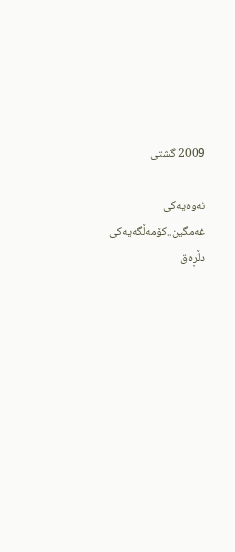2009 گشتی

نه‌وه‌یه‌كی غه‌مگین..كۆمه‌ڵگه‌یه‌كی دڵڕه‌ق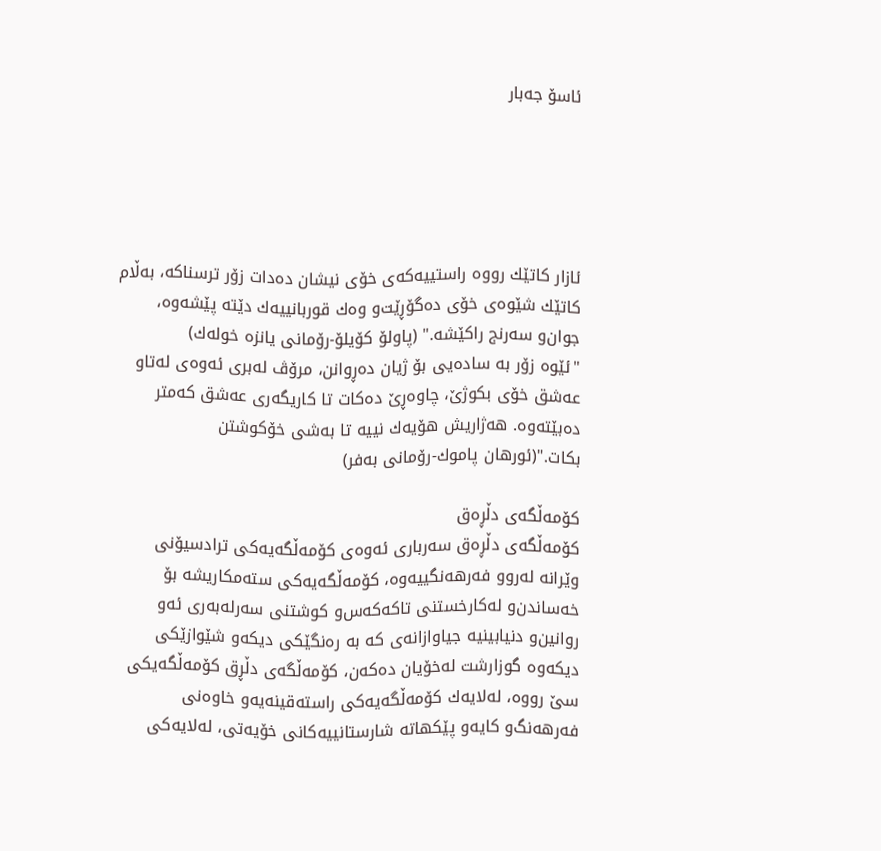ئاسۆ جه‌بار





ئازار كاتێك رووه‌ راستییه‌كه‌ی خۆی نیشان ده‌دات زۆر ترسناكه‌، به‌ڵام كاتێك شێوه‌ی خۆی ده‌گۆڕێت‌و وه‌ك قوربانییه‌ك دێته‌ پێشه‌وه‌، جوان‌و سه‌رنج راكێشه‌." (پاولۆ كۆیلۆ-رۆمانی یانزه‌ خوله‌ك)
"ئێوه‌ زۆر به‌ ساده‌یی بۆ ژیان ده‌ڕوانن، مرۆڤ له‌بری ئه‌وه‌ی له‌تاو عه‌شق خۆی بكوژێ‌، چاوه‌ڕێ‌ ده‌كات تا كاریگه‌ری عه‌شق كه‌متر ده‌بێته‌وه‌. هه‌ژاریش هۆیه‌ك نییه‌ تا به‌شی خۆكوشتن بكات."(ئورهان پاموك-رۆمانی به‌فر)

كۆمه‌ڵگه‌ی دڵڕه‌ق
كۆمه‌ڵگه‌ی دڵڕه‌ق سه‌رباری ئه‌وه‌ی كۆمه‌ڵگه‌یه‌كی ترادسیۆنی وێرانه‌ له‌روو فه‌رهه‌نگییه‌وه‌، كۆمه‌ڵگه‌یه‌كی سته‌مكاریشه‌ بۆ خه‌ساندن‌و له‌كارخستنی تاكه‌كه‌س‌و كوشتنی سه‌رله‌به‌ری ئه‌و روانین‌و دنیابینیه‌ جیاوازانه‌ی كه‌ به‌ ره‌نگێكی دیكه‌‌و شێوازێكی دیكه‌وه‌ گوزارشت له‌خۆیان ده‌كه‌ن، كۆمه‌ڵگه‌ی دڵڕق كۆمه‌ڵگه‌یكی سێ‌ رووه‌، له‌لایه‌ك كۆمه‌ڵگه‌یه‌كی راسته‌قینه‌یه‌‌و خاوه‌نی فه‌رهه‌نگ‌و كایه‌‌و پێكهاته‌ شارستانییه‌كانی خۆیه‌تی، له‌لایه‌كی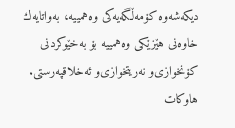دیكه‌شه‌وه‌ كۆمه‌ڵگه‌یه‌كی وه‌همییه‌، به‌واتایه‌ك خاوه‌نی هێزێكی وه‌همییه‌ بۆ به‌خێوكردنی كۆنخوازی‌و نه‌ریتخوازی‌و ئه‌خلاقپه‌رستی. هاوكات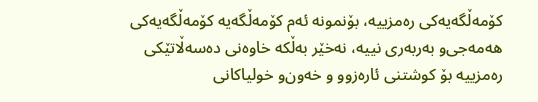كۆمه‌ڵگه‌یه‌كی ره‌مزییه‌، بۆنمونه‌ ئه‌م كۆمه‌ڵگه‌یه‌ كۆمه‌ڵگه‌یه‌كی هه‌مه‌جی‌و به‌ربه‌ری نییه‌، نه‌خێر به‌ڵكه‌ خاوه‌نی ده‌سه‌ڵاتێكی ره‌مزییه‌ بۆ كوشتنی ئاره‌زوو ‌و خه‌ون‌و خولیاكانی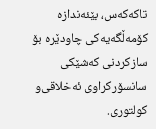تاكه‌كه‌س، بێئه‌ندازه‌ كۆمه‌ڵگه‌یه‌كی چاودێره‌ بۆ سازكردنی كه‌شێكی سانسۆركراوی ئه‌خلاقی‌و كولتوری.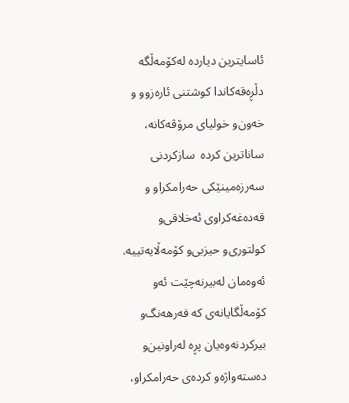ئاسایترین دیارده‌ له‌كۆمه‌ڵگه‌ دڵڕه‌قه‌كاندا كوشتنی ئاره‌زوو ‌و خه‌ون‌و خولیای مرۆڤه‌كانه‌، ساناترین كرده‌  سازكردنی سه‌رزه‌مینێكی حه‌رامكراو ‌و قه‌ده‌غه‌كراوی ئه‌خلاقی‌و كولتوری‌و حیزبی‌و كۆمه‌ڵایه‌تییه‌. ئه‌وه‌مان له‌بیرنه‌چێت ئه‌و كۆمه‌ڵگایانه‌ی كه‌ فه‌رهه‌نگ‌و بیركردنه‌وه‌یان پڕه‌ له‌راونین‌و ده‌سته‌واژه‌‌و كرده‌ی حه‌رامكراو،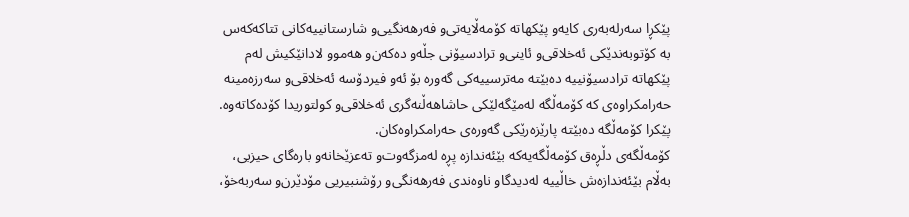پێكڕا سه‌رله‌به‌ری كایه‌‌و پێكهاته‌ كۆمه‌ڵایه‌تی‌و فه‌رهه‌نگیی‌و شارستانییه‌كانی تتاكه‌كه‌س به‌ كۆتوبه‌ندێكی ئه‌خلاقی‌و ئاینی‌و ترادسیۆنی جڵه‌و ده‌كه‌ن‌و هه‌موو لادانێكیش له‌م پێكهاته‌ ترادسیۆنییه‌ ده‌بێته‌ مه‌ترسییه‌كی گه‌وره‌ بۆ ئه‌و فیردۆسه‌ ئه‌خلاقی‌و سه‌رزه‌مینه‌ حه‌رامكراوه‌ی كه‌ كۆمه‌ڵگه‌ له‌مێگه‌لێكی حاشاهه‌ڵنه‌گری ئه‌خلاقی‌و كولتوریدا كۆده‌كاته‌وه‌. پێكرا كۆمه‌ڵگه‌ ده‌بێته‌ پارێزه‌رێكی گه‌وره‌ی حه‌رامكراوه‌كان.
كۆمه‌ڵگه‌ی دڵڕه‌ق كۆمه‌ڵگه‌یه‌كه‌ بێئه‌ندازه‌ پڕه‌ له‌مزگه‌وت‌و ته‌عزێخانه‌‌و باره‌گای حیزبی، به‌ڵام بێئه‌ندازه‌ش خاڵییه‌ له‌دیدگا‌و ناوه‌ندی فه‌رهه‌نگی‌و رۆشنبیریی مۆدێرن‌و سه‌ربه‌خۆ،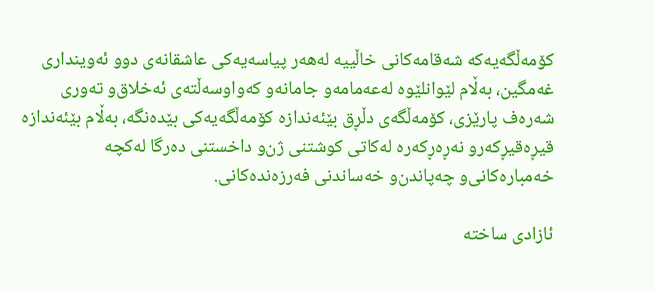كۆمه‌ڵگه‌یه‌كه‌ شه‌قامه‌كانی خاڵییه‌ له‌هه‌ر پیاسه‌یه‌كی عاشقانه‌ی دوو ئه‌وینداری غه‌مگین، به‌ڵام لێوانلێوه‌ له‌عه‌مامه‌‌و جامانه‌‌و كه‌واوسه‌ڵته‌ی ئه‌خلاق‌و ته‌وری شه‌ره‌ف پارێزی، كۆمه‌ڵگه‌ی دڵڕق بێئه‌ندازه‌ كۆمه‌ڵگه‌یه‌كی بێده‌نگه‌، به‌ڵام بێئه‌ندازه‌ قیڕه‌قیڕكه‌ر‌و نه‌ڕه‌ڕكه‌ره‌ له‌كاتی كوشتنی ژن‌و داخستنی ده‌رگا له‌كچه‌ خه‌مباره‌كانی‌و چه‌پاندن‌و خه‌ساندنی فه‌رزه‌نده‌كانی.

ئازادی ساخته‌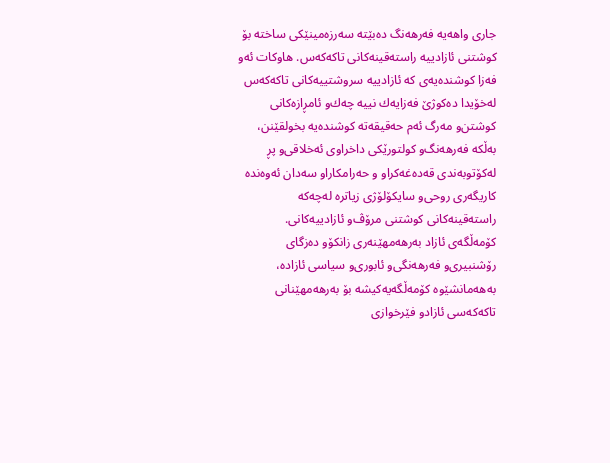جاری واهه‌یه‌ فه‌رهه‌نگ ده‌بێته‌ سه‌رزه‌مینێكی ساخته‌ بۆ كوشتنی ئازادییه‌ راسته‌قینه‌كانی تاكه‌كه‌س. هاوكات ئه‌و فه‌زا كوشنده‌یه‌ی كه‌ ئازادییه‌ سروشتییه‌كانی تاكه‌كه‌س له‌خۆیدا ده‌كوژێ‌ فه‌زایه‌ك نییه‌ چه‌ك‌و ئامڕازه‌كانی كوشتن‌و مه‌رگ ئه‌م حه‌قیقه‌ته‌ كوشنده‌یه‌ بخولقێنن، به‌ڵكه‌ فه‌رهه‌نگ‌و كولتورێكی داخراوی ئه‌خلاقی‌و پڕ له‌كۆتوبه‌ندی قه‌ده‌غه‌كراو ‌و حه‌رامكاراو سه‌دان ئه‌وه‌نده‌ كاریگه‌ری روحی‌و سایكۆلۆژی زیاتره‌ له‌چه‌كه‌ راسته‌قینه‌كانی كوشتنی مرۆڤ‌و ئازادییه‌كانی.
كۆمه‌ڵگه‌ی ئازاد به‌رهه‌مهێنه‌ری زانكۆ‌و ده‌زگای رۆشنبیری‌و فه‌رهه‌نگی‌و ئابوری‌و سیاسی ئازاده‌، به‌هه‌مانشێوه‌ كۆمه‌ڵگه‌یه‌كیشه‌ بۆ به‌رهه‌مهێنانی تاكه‌كه‌سی ئازاد‌و فێرخوازی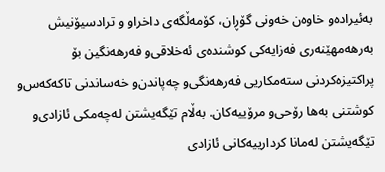به‌ئیراده‌‌و خاوه‌ن خه‌ونی گۆڕان، كۆمه‌ڵگه‌ی داخراو ‌و ترادسیۆنیش به‌رهه‌مهێنه‌ری فه‌زایه‌كی كوشنده‌ی ئه‌خلاقی‌و فه‌رهه‌نگین بۆ پراكتیزه‌كردنی سته‌مكاریی فه‌رهه‌نگی‌و چه‌پاندن‌و خه‌ساندنی تاكه‌كه‌س‌و كوشتنی به‌ها رۆحی‌و مرۆییه‌كان. به‌ڵام تێگه‌یشتن له‌چه‌مكی ئازادی‌و تێگه‌یشتن له‌مانا كردارییه‌كانی ئازادی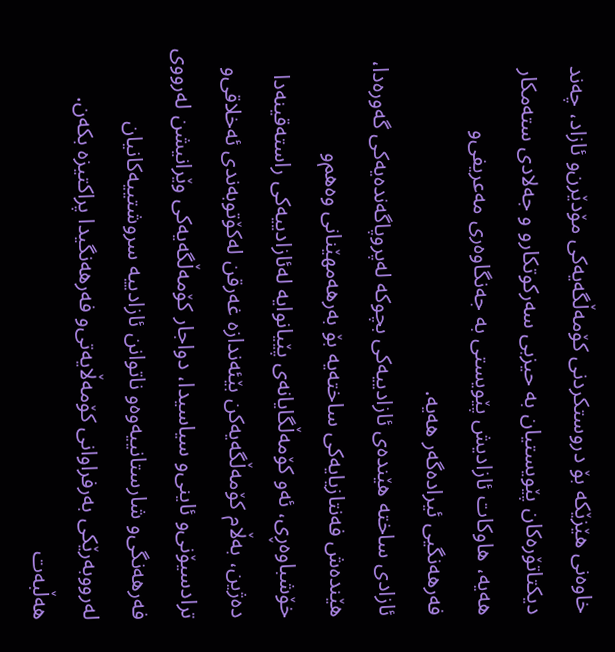خاوه‌نی هێزێكه‌ بۆ دروستكردنی كۆمه‌ڵگه‌یه‌كی مۆدێرن‌و ئازاد، چه‌ند دیكتاتۆره‌كان پێویستیان به‌ حیزبی سه‌ركوتكار‌و ‌و جه‌لادی سته‌مكار هه‌یه‌، هاوكات ئازادیش پێویستی به‌ جه‌نگاوه‌ری مه‌عریفی‌و فه‌رهه‌نگیی ئیراده‌گه‌ر هه‌یه‌.
ئازادی ساخته‌ هێنده‌ی ئازادییه‌كی بچوكه‌ له‌پروپاگه‌نده‌یه‌كی گه‌وره‌دا، هێنده‌ش فه‌نتازیایه‌كی ساخته‌یه‌ بۆ به‌رهه‌مهێنانی وه‌هم‌و خۆشباوه‌ڕی، ئه‌و كۆمه‌ڵگایانه‌ی پێیانوایه‌ له‌ئازادییه‌كی راسته‌قینه‌دا ده‌ژین، به‌ڵام كۆمه‌ڵگه‌یه‌كن بێئه‌ندازه‌ غه‌رقن له‌كۆتوبه‌ندی ئه‌خلاقی‌و ترادسیۆنی‌و ئاینی‌و سیاسیدا، دواجار كۆمه‌ڵگه‌یه‌كی وێرانیشن له‌رووی فه‌رهه‌نگی‌و شارستانییه‌وه‌‌و ناتوانن ئازادییه‌ سروشتییه‌كانیان له‌رووبه‌رێكی به‌رفراوانی كۆمه‌ڵایه‌تی‌و فه‌رهه‌نگیدا پراكتیزه‌ بكه‌ن.
هه‌ڵبه‌ت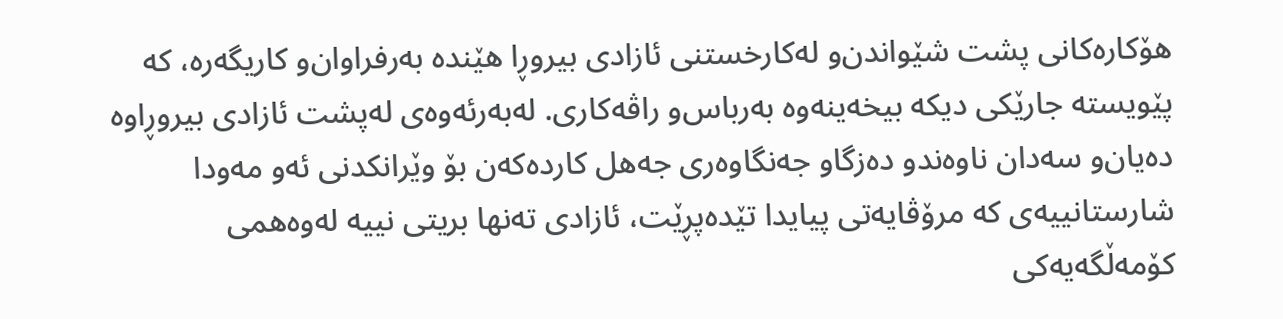هۆكاره‌كانی پشت شێواندن‌و له‌كارخستنی ئازادی بیروڕا هێنده‌ به‌رفراوان‌و كاریگه‌ره‌، كه‌ پێویسته‌ جارێكی دیكه‌ بیخه‌ینه‌وه‌ به‌رباس‌و راڤه‌كاری. له‌به‌رئه‌وه‌ی له‌پشت ئازادی بیروڕاوه‌ ده‌یان‌و سه‌دان ناوه‌ند‌و ده‌زگا‌و جه‌نگاوه‌ری جه‌هل كارده‌كه‌ن بۆ وێرانكدنی ئه‌و مه‌ودا شارستانییه‌ی كه‌ مرۆڤایه‌تی پیایدا تێده‌پڕێت، ئازادی ته‌نها بریتی نییه‌ له‌وه‌همی كۆمه‌ڵگه‌یه‌كی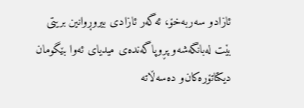ئازاد‌و سه‌ربه‌خۆ، ئه‌گه‌ر ئازادی بیروڕوانین بریتی بێت له‌بانگه‌شه‌‌و پڕوپاگه‌نده‌ی میدیای ئه‌وا بێگومان دیكتاتۆره‌كان‌و ده‌سه‌ڵاته‌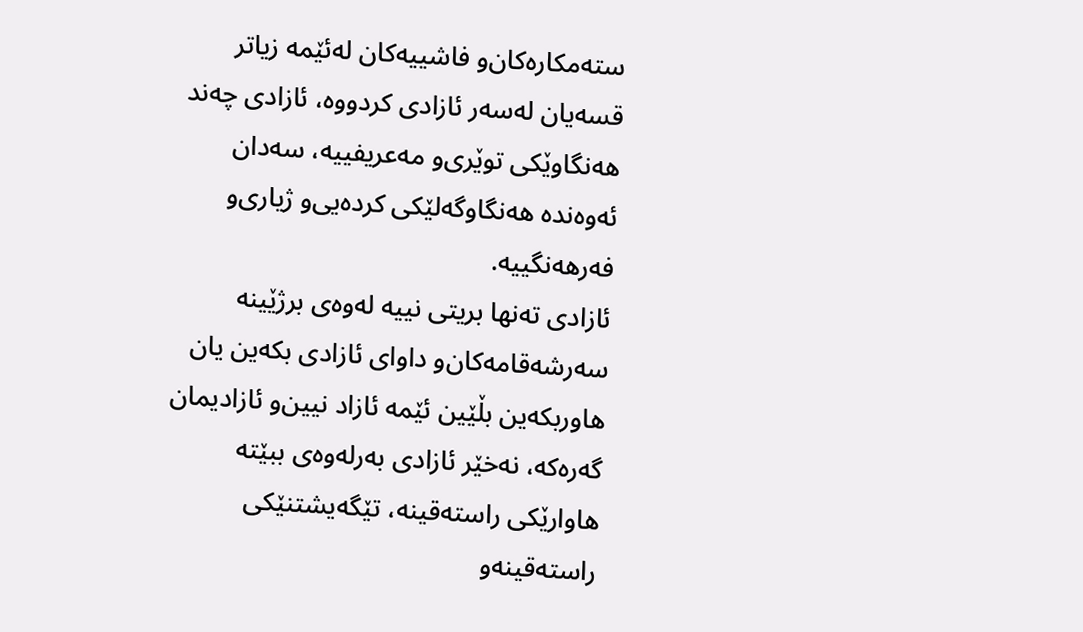سته‌مكاره‌كان‌و فاشییه‌كان له‌ئێمه‌ زیاتر قسه‌یان له‌سه‌ر ئازادی كردووه‌، ئازادی چه‌ند هه‌نگاوێكی توێری‌و مه‌عریفییه‌، سه‌دان ئه‌وه‌نده‌ هه‌نگاوگه‌لێكی كرده‌یی‌و ژیاری‌و فه‌رهه‌نگییه‌.
ئازادی ته‌نها بریتی نییه‌ له‌وه‌ی برژێینه‌ سه‌رشه‌قامه‌كان‌و داوای ئازادی بكه‌ین یان هاوربكه‌ین بڵێین ئێمه‌ ئازاد نیین‌و ئازادیمان گه‌ره‌كه‌، نه‌خێر ئازادی به‌رله‌وه‌ی ببێته‌ هاوارێكی راسته‌قینه‌، تێگه‌یشتنێكی راسته‌قینه‌‌و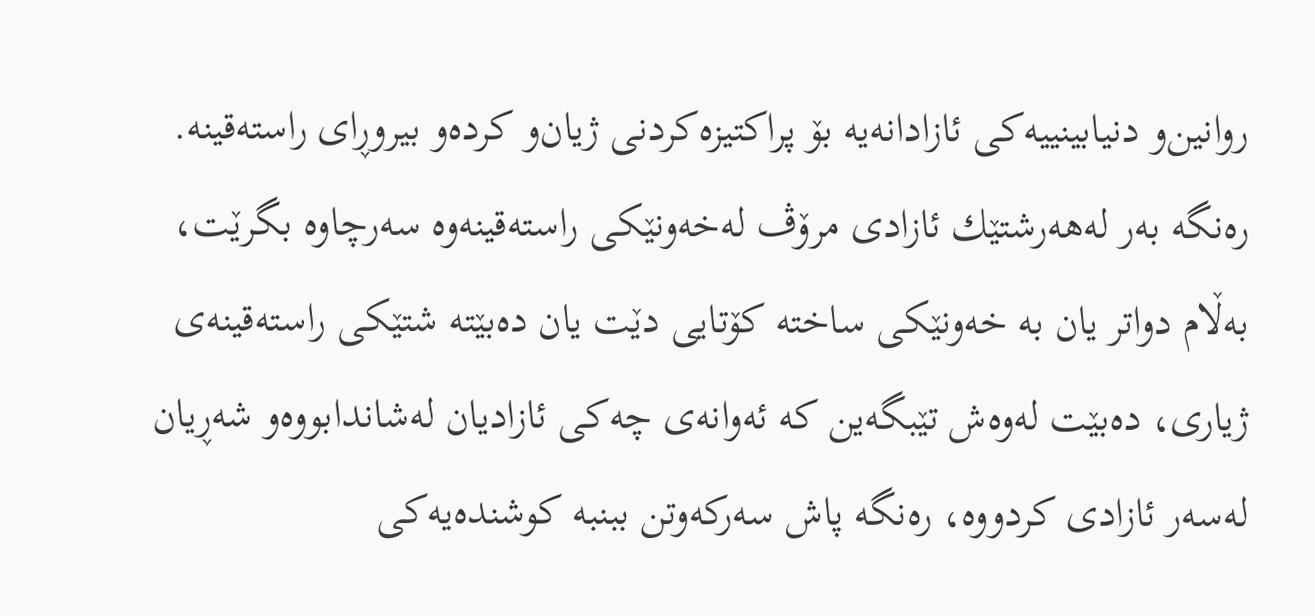روانین‌و دنیابینییه‌كی ئازادانه‌یه‌ بۆ پراكتیزه‌كردنی ژیان‌و كرده‌‌و بیروڕای راسته‌قینه‌. ره‌نگه‌ به‌ر له‌هه‌رشتێك ئازادی مرۆڤ له‌خه‌ونێكی راسته‌قینه‌وه‌ سه‌رچاوه‌ بگرێت، به‌ڵام دواتر یان به‌ خه‌ونێكی ساخته‌ كۆتایی دێت یان ده‌بێته‌ شتێكی راسته‌قینه‌ی ژیاری، ده‌بێت له‌وه‌ش تێبگه‌ین كه‌ ئه‌وانه‌ی چه‌كی ئازادیان له‌شاندابووه‌‌و شه‌ڕیان له‌سه‌ر ئازادی كردووه‌، ره‌نگه‌ پاش سه‌ركه‌وتن ببنبه‌ كوشنده‌یه‌كی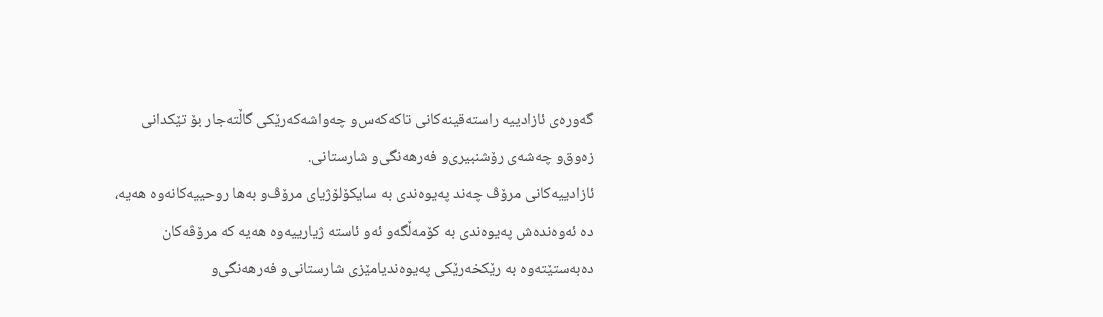گه‌وره‌ی ئازادییه‌ راسته‌قینه‌كانی تاكه‌كه‌س‌و چه‌واشه‌كه‌رێكی گاڵته‌جار بۆ تێكدانی زه‌وق‌و چه‌شه‌ی رۆشنبیری‌و فه‌رهه‌نگی‌و شارستانی.
ئازادییه‌كانی مرۆڤ چه‌ند په‌یوه‌ندی به‌ سایكۆلۆژیای مرۆڤ‌و به‌ها روحییه‌كانه‌وه‌ هه‌یه‌، ده‌ ئه‌وه‌نده‌ش په‌یوه‌ندی به‌ كۆمه‌ڵگه‌‌و ئه‌و ئاسته‌ ژیارییه‌وه‌ هه‌یه‌ كه‌ مرۆڤه‌كان ده‌به‌ستێته‌وه‌ به‌ رێكخه‌رێكی په‌یوه‌ندیامێزی شارستانی‌و فه‌رهه‌نگی‌و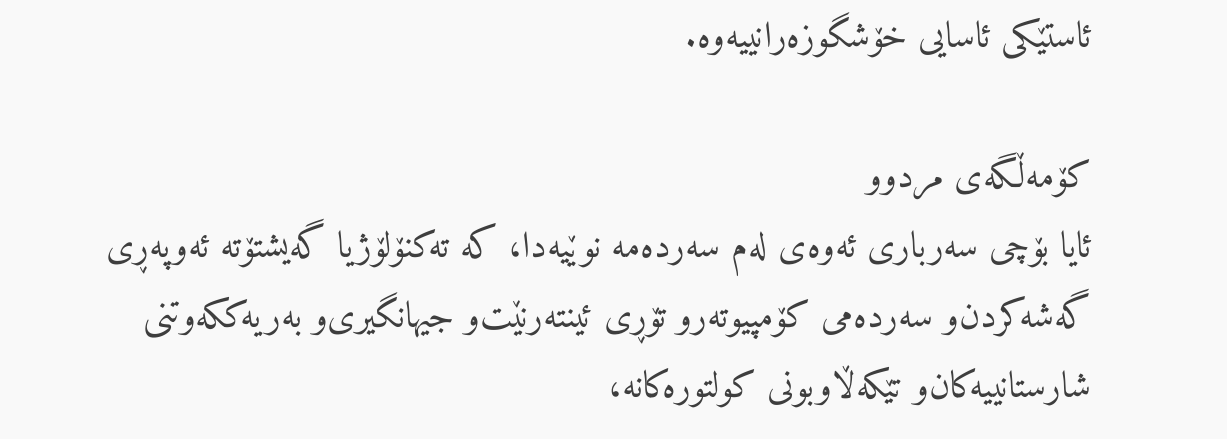ئاستێكی ئاسایی خۆشگوزه‌رانییه‌وه‌.

كۆمه‌ڵگه‌ی مردوو
ئایا بۆچی سه‌رباری ئه‌وه‌ی له‌م سه‌رده‌مه‌ نوێیه‌دا، كه‌ ته‌كنۆلۆژیا گه‌یشتۆته‌ ئه‌وپه‌ڕی گه‌شه‌كردن‌و سه‌رده‌می كۆمپیوته‌ر‌و تۆڕی ئینته‌رنێت‌و جیهانگیری‌و به‌ریه‌ككه‌وتنی شارستانییه‌كان‌و تێكه‌ڵاوبونی كولتوره‌كانه‌،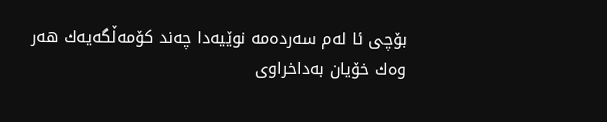بۆچی ئا له‌م سه‌رده‌مه‌ نوێیه‌دا چه‌ند كۆمه‌ڵگه‌یه‌ك هه‌ر وه‌ك خۆیان به‌داخراوی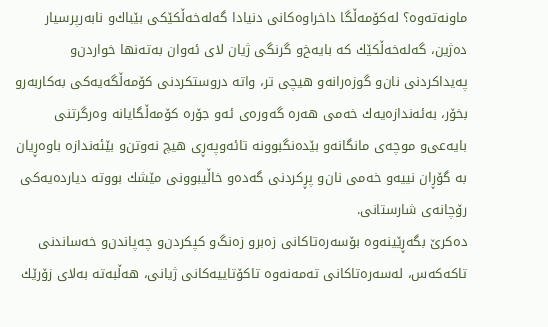ماونه‌ته‌وه‌؟ له‌كۆمه‌ڵگا داخراوه‌كانی دنیادا گه‌له‌خه‌ڵكێكی بێباك‌و نابه‌رپرسیار ده‌ژین، گه‌له‌خه‌ڵكێك كه‌ بایه‌خ‌و گرنگی ژیان لای ئه‌وان به‌ته‌نها خواردن‌و په‌یداكردنی نان‌و گوزه‌رانه‌‌و هیچی تر، واته‌ دروستكردنی كۆمه‌ڵگه‌یه‌كی به‌كاربه‌ر‌و بخۆر، به‌ئه‌ندازه‌یه‌ك خه‌می هه‌ره‌ گه‌وره‌ی ئه‌و جۆره‌ كۆمه‌ڵگایانه‌ وه‌رگرتنی بایه‌عی‌و موچه‌ی مانگانه‌‌و بێده‌نگبوونه‌ تائه‌وپه‌ڕی هیچ نه‌وتن‌و بێئه‌ندازه‌ باوه‌ڕیان به‌ گۆڕان نییه‌‌و خه‌می نان‌و پڕكردنی گه‌ده‌‌و خاڵیبوونی مێشك بووته‌ دیارده‌یه‌كی رۆچانه‌ی شارستانی.
ده‌كرێ بگه‌ڕێینه‌وه‌ بۆسه‌ره‌تاكانی زه‌برو زه‌نگ‌و كپكردن‌و چه‌پاندن‌و خه‌ساندنی تاكه‌كه‌س، له‌سه‌ره‌تاكانی ته‌مه‌نه‌وه‌ تاكۆتاییه‌كانی ژیانی، هه‌ڵبه‌ته‌ به‌لای زۆرێك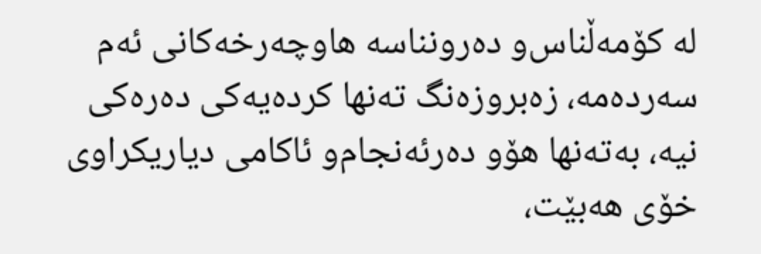له‌ كۆمه‌ڵناس‌و ده‌رونناسه‌ هاوچه‌رخه‌كانی ئه‌م سه‌رده‌مه‌، زه‌بروزه‌نگ ته‌نها كرده‌یه‌كی ده‌ره‌كی نیه‌، به‌ته‌نها هۆو ده‌رئه‌نجام‌و ئاكامی دیاریكراوی خۆی هه‌بێت،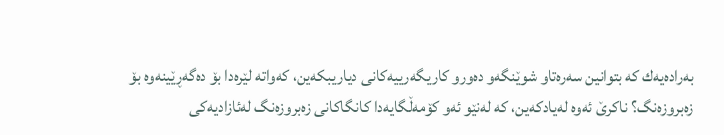به‌راده‌یه‌ك كه‌ بتوانین سه‌ره‌تا‌و شوێنگه‌‌و ده‌ور‌و كاریگه‌رییه‌كانی دیاریبكه‌ین، كه‌واته‌ لێره‌دا بۆ ده‌گه‌ڕێینه‌وه‌ بۆ زه‌بروزه‌نگ؟ ناكرێ‌ ئه‌وه‌ له‌یادكه‌ین، كه‌ له‌نێو ئه‌و كۆمه‌ڵگایه‌دا كانگاكانی زه‌بروزه‌نگ له‌ئازادیه‌كی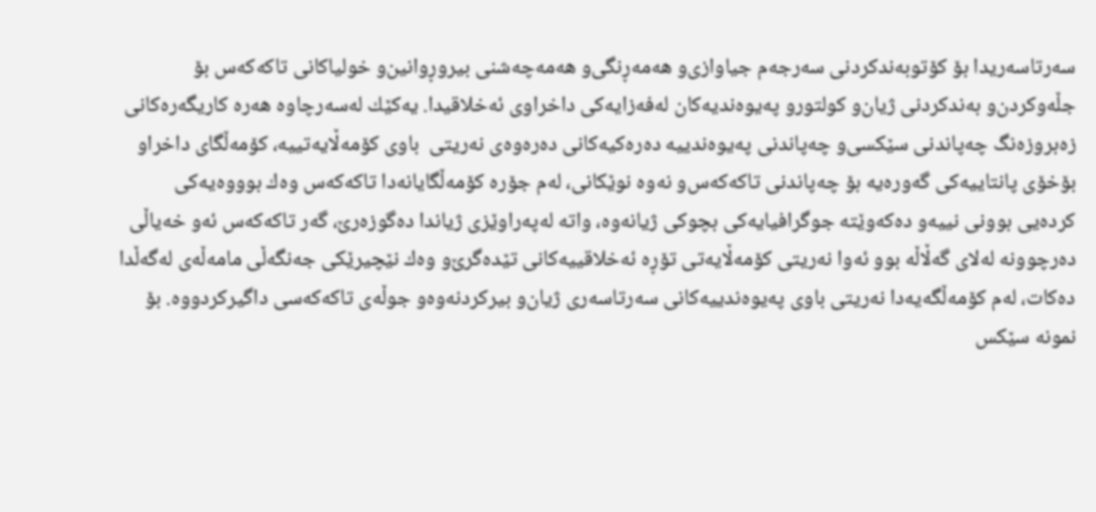سه‌رتاسه‌ریدا بۆ كۆتوبه‌ندكردنی سه‌رجه‌م جیاوازی‌و هه‌مه‌ڕنگی‌و هه‌مه‌چه‌شنی بیروڕوانین‌و خولیاكانی تاكه‌كه‌س بۆ جڵه‌وكردن‌و به‌ندكردنی ژیان‌و كولتورو په‌یوه‌ندیه‌كان له‌فه‌زایه‌كی داخراوی ئه‌خلاقیدا. یه‌كێك له‌سه‌رچاوه‌ هه‌ره‌ كاریگه‌ره‌كانی زه‌بروزه‌نگ چه‌پاندنی سێكسی‌و چه‌پاندنی په‌یوه‌ندییه‌ ده‌ره‌كیه‌كانی ده‌ره‌وه‌ی نه‌ریتی  باوی كۆمه‌ڵایه‌تییه‌، كۆمه‌ڵگای داخراو بۆخۆی پانتاییه‌كی گه‌وره‌یه‌ بۆ چه‌پاندنی تاكه‌كه‌س‌و نه‌وه‌ نوێكانی، له‌م جۆره‌ كۆمه‌ڵگایانه‌دا تاكه‌كه‌س وه‌ك بوووه‌یه‌كی كرده‌یی بوونی نییه‌‌و ده‌كه‌وێته‌ جوگرافیایه‌كی بچوكی ژیانه‌وه‌، واته‌ له‌په‌راوێزی ژیاندا ده‌گوزه‌رێ‌، گه‌ر تاكه‌كه‌س ئه‌و خه‌یاڵی ده‌رچوونه‌ له‌لای گه‌ڵاڵه‌ بوو ئه‌وا نه‌ریتی كۆمه‌ڵایه‌تی تۆڕه‌ ئه‌خلاقییه‌كانی تێده‌گرێ‌‌و وه‌ك نێچیرێكی جه‌نگه‌ڵی مامه‌ڵه‌ی له‌گه‌ڵدا ده‌كات، له‌م كۆمه‌ڵگه‌یه‌دا نه‌ریتی باوی په‌یوه‌ندییه‌كانی سه‌رتاسه‌ری ژیان‌و بیركردنه‌وه‌‌و جوڵه‌ی تاكه‌كه‌سی داگیركردووه‌. بۆ نمونه‌ سێكس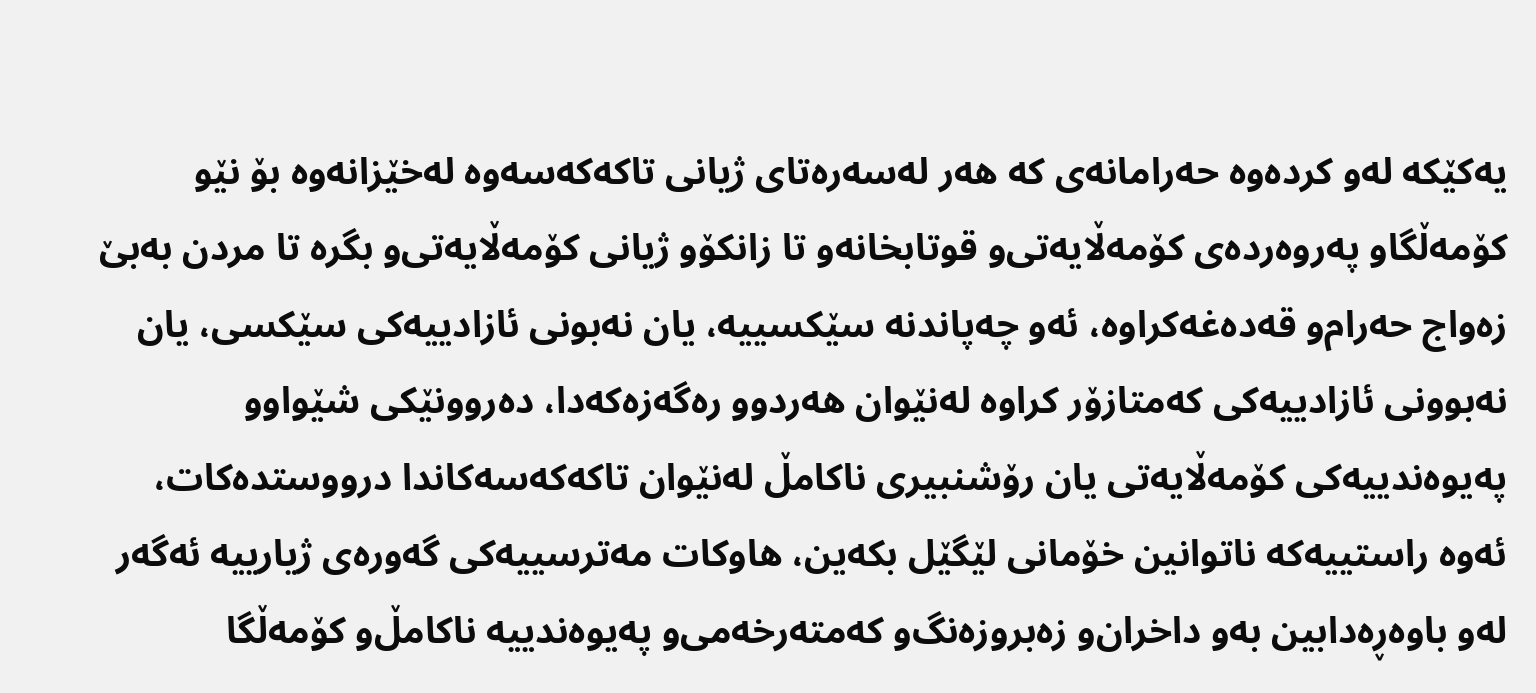یه‌كێكه‌ له‌و كرده‌وه‌ حه‌رامانه‌ی كه‌ هه‌ر له‌سه‌ره‌تای ژیانی تاكه‌كه‌سه‌وه‌ له‌خێزانه‌وه‌ بۆ نێو كۆمه‌ڵگا‌و په‌روه‌رده‌ی كۆمه‌ڵایه‌تی‌و قوتابخانه‌‌و تا زانكۆ‌و ژیانی كۆمه‌ڵایه‌تی‌و بگره‌ تا مردن به‌بێ‌ زه‌واج حه‌رام‌و قه‌ده‌غه‌كراوه‌، ئه‌و چه‌پاندنه‌ سێكسییه‌، یان نه‌بونی ئازادییه‌كی سێكسی، یان نه‌بوونی ئازادییه‌كی كه‌متازۆر كراوه‌ له‌نێوان هه‌ردوو ره‌گه‌زه‌كه‌دا، ده‌روونێكی شێواو‌و په‌یوه‌ندییه‌كی كۆمه‌ڵایه‌تی یان رۆشنبیری ناكامڵ له‌نێوان تاكه‌كه‌سه‌كاندا درووستده‌كات، ئه‌وه‌ راستییه‌كه‌ ناتوانین خۆمانی لێگێل بكه‌ین، هاوكات مه‌ترسییه‌كی گه‌وره‌ی ژیارییه‌ ئه‌گه‌ر له‌و باوه‌ڕه‌دابین به‌و داخران‌و زه‌بروزه‌نگ‌و كه‌مته‌رخه‌می‌و په‌یوه‌ندییه‌ ناكامڵ‌و كۆمه‌ڵگا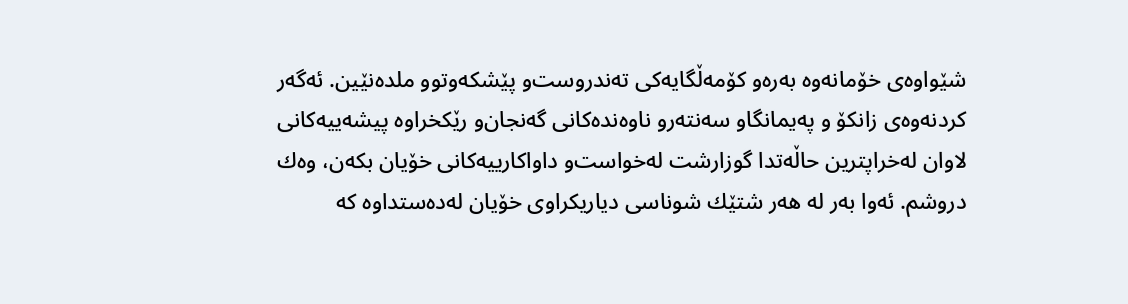شێواوه‌ی خۆمانه‌وه‌ به‌ره‌و كۆمه‌ڵگایه‌كی ته‌ندروست‌و پێشكه‌وتوو ملده‌نێین. ئه‌گه‌ر كردنه‌وه‌ی زانكۆ ‌و په‌یمانگا‌و سه‌نته‌ر‌و ناوه‌نده‌كانی گه‌نجان‌و رێكخراوه‌ پیشه‌ییه‌كانی لاوان له‌خراپترین حاڵه‌تدا گوزارشت له‌خواست‌و داواكارییه‌كانی خۆیان بكه‌ن، وه‌ك دروشم. ئه‌وا به‌ر له‌ هه‌ر شتێك شوناسی دیاریكراوی خۆیان له‌ده‌ستداوه‌ كه‌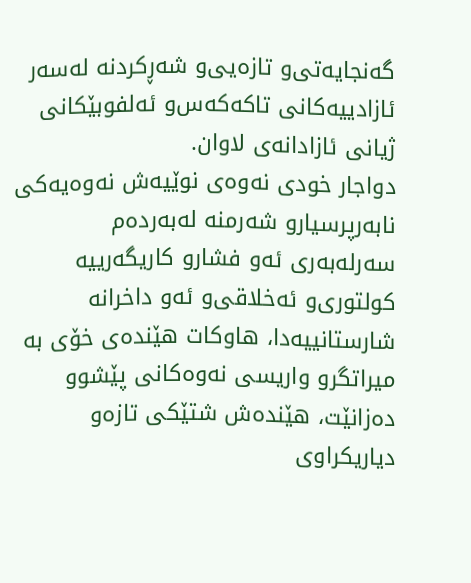گه‌نجایه‌تی‌و تازه‌یی‌و شه‌ڕكردنه‌ له‌سه‌ر ئازادییه‌كانی تاكه‌كه‌س‌و ئه‌لفوبێكانی ژیانی ئازادانه‌ی لاوان.
دواجار خودی نه‌وه‌ی نوێیه‌ش نه‌وه‌یه‌كی نابه‌رپرسیار‌و شه‌رمنه‌ له‌به‌رده‌م سه‌رله‌به‌ری ئه‌و فشار‌و كاریگه‌رییه‌ كولتوری‌و ئه‌خلاقی‌و ئه‌و داخرانه‌ شارستانییه‌دا، هاوكات هێنده‌ی خۆی به‌ میراتگر‌و واریسی نه‌وه‌كانی پێشوو ده‌زانێت، هێنده‌ش شتێكی تازه‌‌و دیاریكراوی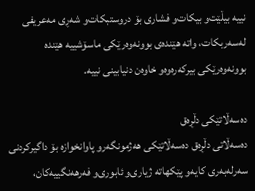نییه‌ بیڵێت‌و بیكات‌و فشاری بۆ دروستبكات‌و شه‌ڕی مه‌عریفی له‌سه‌ربكات، واته‌ هێنده‌ی بوونه‌وه‌رێكی ماسۆشییه‌ هێنده‌ بوونه‌وه‌رێكی بیركه‌ره‌وه‌‌و خاوه‌ن دنیابینی نییه‌.

ده‌سه‌ڵاتێكی دڵڕه‌ق
ده‌سه‌ڵاتی دڵڕه‌ق ده‌سه‌ڵاتێكی هه‌ژمونگه‌ر‌و پاوانخوازه‌ بۆ داگیركردنی سه‌رله‌به‌ری كایه‌‌و پێكهاته‌ ژیاری‌و ئابوری‌و فه‌رهه‌نگییه‌كان،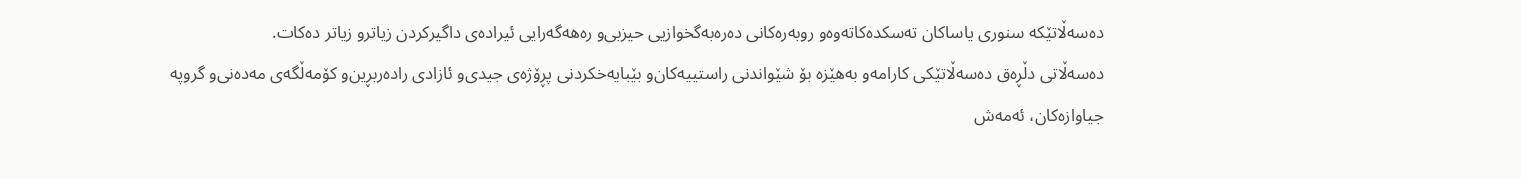ده‌سه‌ڵاتێكه‌ سنوری یاساكان ته‌سكده‌كاته‌وه‌‌و روبه‌ره‌كانی ده‌ره‌به‌گخوازیی حیزبی‌و ره‌هه‌گه‌رایی ئیراده‌ی داگیركردن زیاتر‌و زیاتر ده‌كات.
ده‌سه‌ڵاتی دڵڕه‌ق ده‌سه‌ڵاتێكی كارامه‌‌و به‌هێزه‌ بۆ شێواندنی راستییه‌كان‌و بێبایه‌خكردنی پڕۆژه‌ی جیدی‌و ئازادی راده‌ربڕین‌و كۆمه‌ڵگه‌ی مه‌ده‌نی‌و گروپه‌ جیاوازه‌كان، ئه‌مه‌ش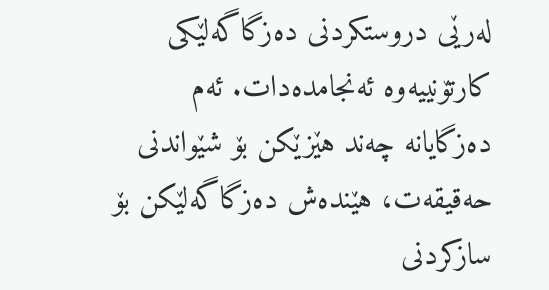له‌رێی دروستكردنی ده‌زگاگه‌لێكی كارتۆنییه‌وه‌ ئه‌نجامده‌دات. ئه‌م ده‌زگایانه‌ چه‌ند هێزێكن بۆ شێواندنی حه‌قیقه‌ت، هێنده‌ش ده‌زگاگه‌لێكن بۆ سازكردنی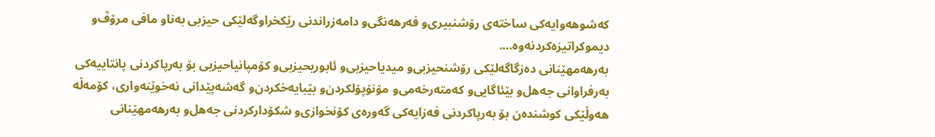كه‌شوهه‌وایه‌كی ساخته‌ی رۆشنبیری‌و فه‌رهه‌نگی‌و دامه‌زراندنی رێكخراوگه‌لێكی حیزبی به‌ناو مافی مرۆڤ‌و دیموكراتیزه‌كردنه‌وه‌….
به‌رهه‌مهێنانی ده‌زگاگه‌لێكی رۆشنحیزبی‌و میدیاحیزبی‌و ئابوریحیزبی‌و كۆمپانیاحیزبی بۆ به‌رپاكردنی پانتاییه‌كی به‌رفراوانی جه‌هل‌و بێئاگایی‌و كه‌مته‌رخه‌می‌و مۆنۆپۆلكردن‌و بێبایه‌خكردن‌و گه‌شه‌پێدانی نه‌خوێنه‌واری، كۆمه‌ڵه‌ هه‌وڵێكی كوشنده‌ن بۆ به‌رپاكردنی فه‌زایه‌كی گه‌وره‌ی كۆنخوازی‌و شكۆداركردنی جه‌هل‌و به‌رهه‌مهێنانی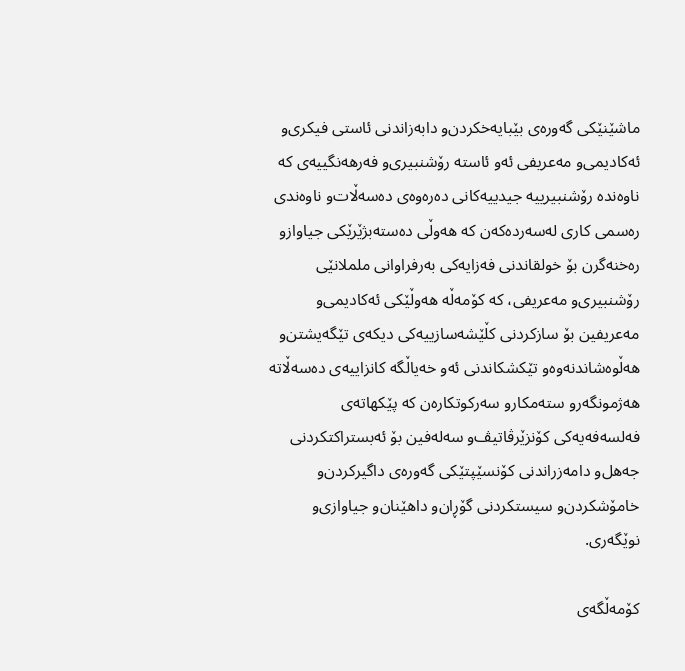ماشێنێكی گه‌وره‌ی بێبایه‌خكردن‌و دابه‌زاندنی ئاستی فیكری‌و ئه‌كادیمی‌و مه‌عریفی ئه‌و ئاسته‌ رۆشنبیری‌و فه‌رهه‌نگییه‌ی كه‌ ناوه‌نده‌ رۆشنبیرییه‌ جیدییه‌كانی ده‌ره‌وه‌ی ده‌سه‌ڵات‌و ناوه‌ندی ره‌سمی كاری له‌سه‌رده‌كه‌ن كه‌ هه‌وڵی ده‌سته‌بژێرێكی جیاواز‌و ره‌خنه‌گرن بۆ خولقاندنی فه‌زایه‌كی به‌رفراوانی ململانێی رۆشنبیری‌و مه‌عریفی، كه‌ كۆمه‌ڵه‌ هه‌وڵێكی ئه‌كادیمی‌و مه‌عریفین بۆ سازكردنی كڵێشه‌سازییه‌كی دیكه‌ی تێگه‌یشتن‌و هه‌ڵوه‌شاندنه‌وه‌‌و تێكشكاندنی ئه‌و خه‌یاڵگه‌ كانزاییه‌ی ده‌سه‌ڵاته‌ هه‌ژمونگه‌ر‌و سته‌مكار‌و سه‌ركوتكاره‌ن كه‌ پێكهاته‌ی فه‌لسه‌فه‌یه‌كی كۆنزێرڤاتیڤ‌و سه‌له‌فین بۆ ئه‌بستراكتكردنی جه‌هل‌و دامه‌زراندنی كۆنسێپتێكی گه‌وره‌ی داگیركردن‌و خامۆشكردن‌و سیستكردنی گۆڕان‌و داهێنان‌و جیاوازی‌و نوێگه‌ری.

كۆمه‌ڵگه‌ی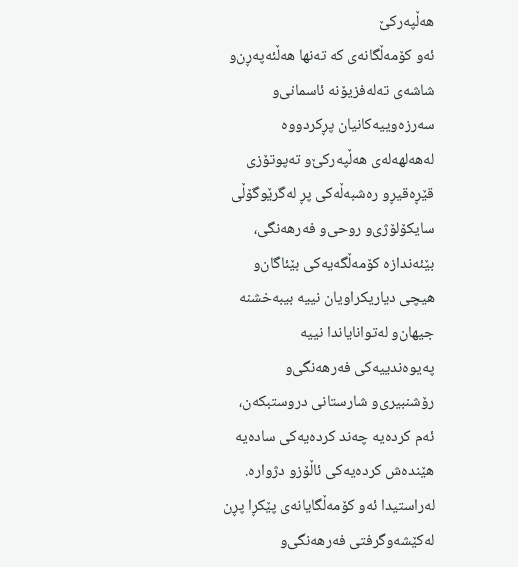هه‌ڵپه‌ركێ‌
ئه‌و كۆمه‌ڵگانه‌ی كه‌ ته‌نها هه‌ڵئه‌په‌ڕن‌و شاشه‌ی ته‌له‌فزیۆنه‌ ئاسمانی‌و سه‌رزه‌وییه‌كانیان پڕكردووه‌ له‌هه‌لهه‌له‌ی هه‌ڵپه‌ركێ‌‌و ته‌پوتۆزی قێڕه‌قیڕ‌و ره‌شبه‌ڵه‌كی پڕ له‌گرێوگۆڵی سایكۆلۆژی‌و روحی‌و فه‌رهه‌نگی، بێئه‌ندازه‌ كۆمه‌ڵگه‌یه‌كی بێئاگان‌و هیچی دیاریكراویان نییه‌ بیبه‌خشنه‌ جیهان‌و له‌توانایاندا نییه‌ په‌یوه‌ندییه‌كی فه‌رهه‌نگی‌و رۆشنبیری‌و شارستانی دروستبكه‌ن، ئه‌م كرده‌یه‌ چه‌ند كرده‌یه‌كی ساده‌یه‌ هێنده‌ش كرده‌یه‌كی ئاڵۆز‌و دژواره‌.
له‌راستیدا ئه‌و كۆمه‌ڵگایانه‌ی پێكڕا پڕن له‌كێشه‌وگرفتی فه‌رهه‌نگی‌و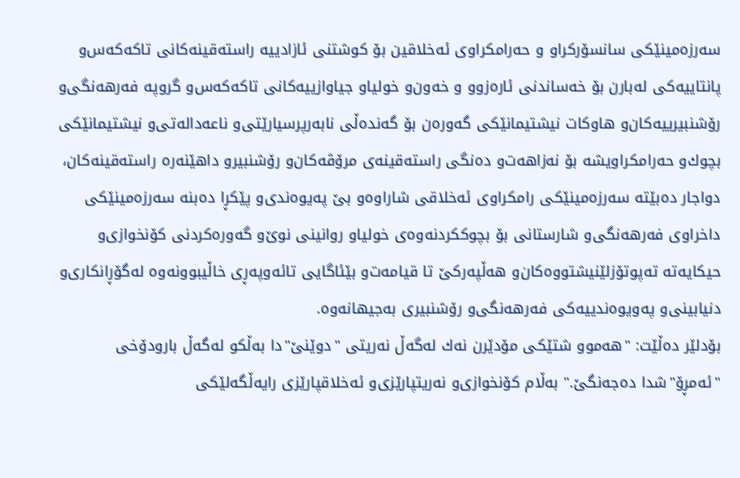سه‌رزه‌مینێكی سانسۆركراو ‌و حه‌رامكراوی ئه‌خلاقین بۆ كوشتنی ئازادییه‌ راسته‌قینه‌كانی تاكه‌كه‌س‌و پانتاییه‌كی له‌بارن بۆ خه‌ساندنی ئاره‌زوو ‌و خه‌ون‌و خولیا‌و جیاوازییه‌كانی تاكه‌كه‌س‌و گروپه‌ فه‌رهه‌نگی‌و رۆشنبیرییه‌كان‌و هاوكات نیشتیمانێكی گه‌وره‌ن بۆ گه‌نده‌ڵی نابه‌رپرسیارێتی‌و ناعه‌داله‌تی‌و نیشتیمانێكی بچوك‌و حه‌رامكراویشه‌ بۆ نه‌زاهه‌ت‌و ده‌نگی راسته‌قینه‌ی مرۆڤه‌كان‌و رۆشنبیر‌و داهێنه‌ره‌ راسته‌قینه‌كان، دواجار ده‌بێته‌ سه‌رزه‌مینێكی رامكراوی ئه‌خلاقی شاراوه‌‌و بێ‌ په‌یوه‌ندی‌و پێكڕا ده‌بنه‌ سه‌رزه‌مینێكی داخراوی فه‌رهه‌نگی‌و شارستانی بۆ بچوككردنه‌وه‌ی خولیا‌و روانینی نوێ‌‌و گه‌وره‌كردنی كۆنخوازی‌و حیكایه‌ته‌ ته‌پوتۆزلێنیشتووه‌كان‌و هه‌ڵپه‌ركێ‌ تا قیامه‌ت‌و بێئاگایی تائه‌وپه‌ڕی خاڵیبوونه‌وه‌ له‌گۆڕانكاری‌و دنیابینی‌و په‌ویوه‌ندییه‌كی فه‌رهه‌نگی‌و رۆشنبیری به‌جیهانه‌وه‌.
بۆدلێر ده‌ڵێت: "هه‌موو شتێكی مۆدێرن نه‌ك له‌گه‌ڵ نه‌ریتی "دوێنێ‌"دا به‌ڵكو له‌گه‌ڵ بارودۆخی "ئه‌مڕۆ"شدا ده‌جه‌نگێ‌." به‌ڵام كۆنخوازی‌و نه‌ریتپارێزی‌و ئه‌خلاقپارێزی رایه‌ڵگه‌لێكی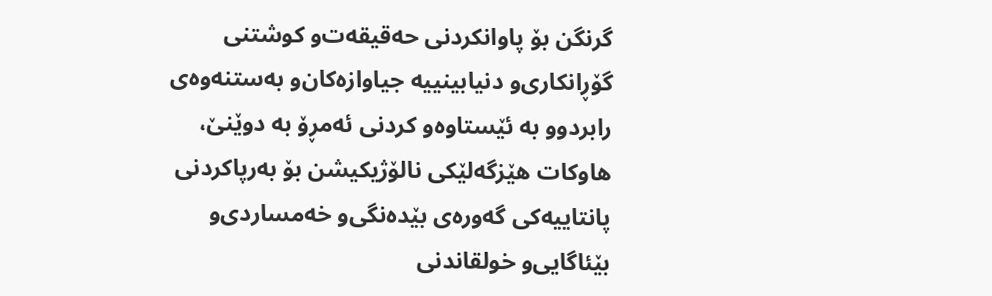گرنگن بۆ پاوانكردنی حه‌قیقه‌ت‌و كوشتنی گۆڕانكاری‌و دنیابینییه‌ جیاوازه‌كان‌و به‌ستنه‌وه‌ی رابردوو به‌ ئێستاوه‌‌و كردنی ئه‌مڕۆ به‌ دوێنێ‌، هاوكات هێزگه‌لێكی نالۆژیكیشن بۆ به‌رپاكردنی پانتاییه‌كی گه‌وره‌ی بێده‌نگی‌و خه‌مساردی‌و بێئاگایی‌و خولقاندنی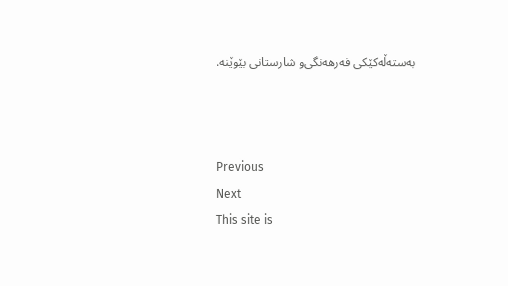به‌سته‌ڵه‌كێكی فه‌رهه‌نگی‌و شارستانی بێوێنه‌.



Previous
Next
This site is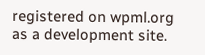registered on wpml.org as a development site.